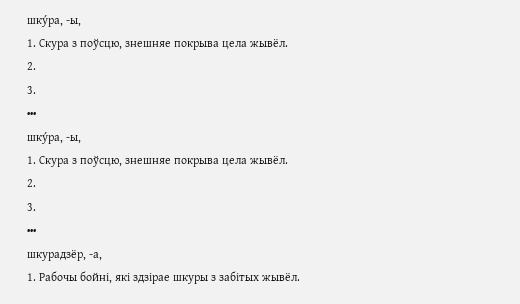шку́ра, ‑ы,
1. Скура з поўсцю, знешняе покрыва цела жывёл.
2.
3.
•••
шку́ра, ‑ы,
1. Скура з поўсцю, знешняе покрыва цела жывёл.
2.
3.
•••
шкурадзёр, ‑а,
1. Рабочы бойні, які здзірае шкуры з забітых жывёл.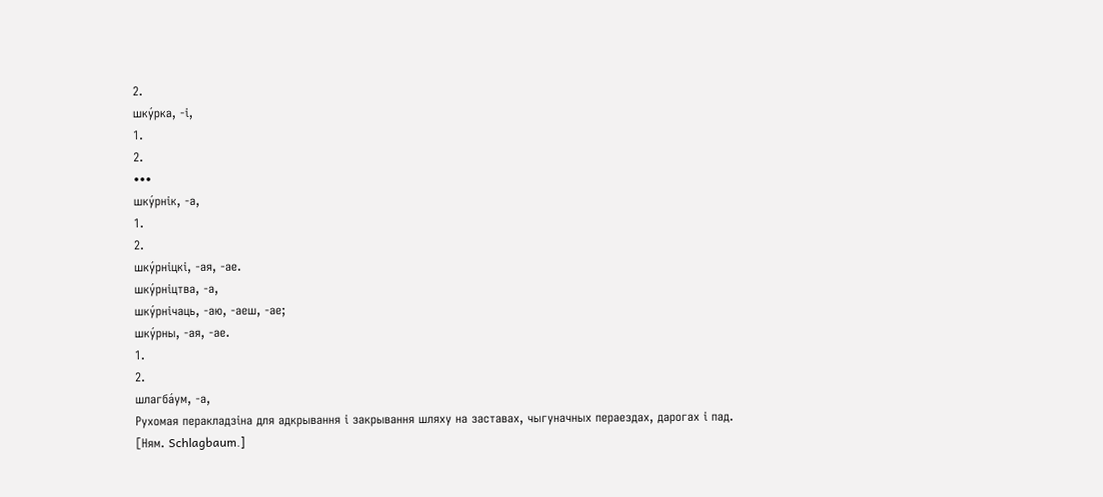2.
шку́рка, ‑і,
1.
2.
•••
шку́рнік, ‑а,
1.
2.
шку́рніцкі, ‑ая, ‑ае.
шку́рніцтва, ‑а,
шку́рнічаць, ‑аю, ‑аеш, ‑ае;
шку́рны, ‑ая, ‑ае.
1.
2.
шлагба́ум, ‑а,
Рухомая перакладзіна для адкрывання і закрывання шляху на заставах, чыгуначных пераездах, дарогах і пад.
[Ням. Schlagbaum.]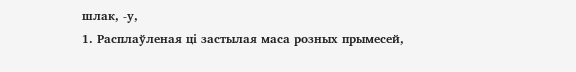шлак, ‑у,
1. Расплаўленая ці застылая маса розных прымесей,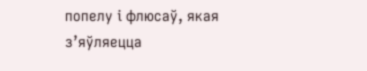попелу і флюсаў, якая з’яўляецца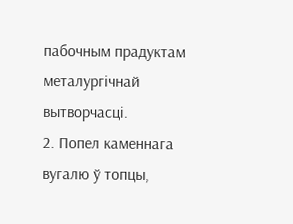пабочным прадуктам металургічнай вытворчасці.
2. Попел каменнага вугалю ў топцы,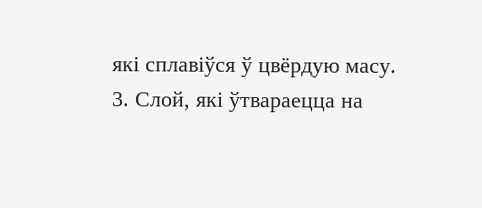які сплавіўся ў цвёрдую масу.
3. Слой, які ўтвараецца на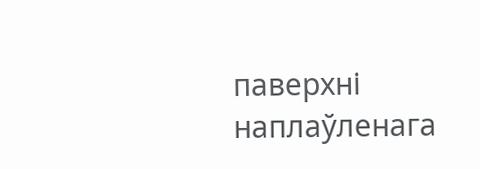паверхні наплаўленага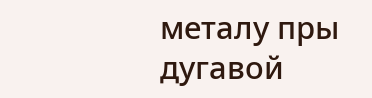металу пры дугавой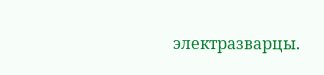электразварцы.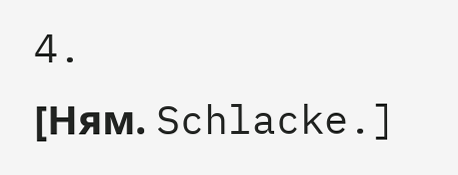4.
[Ням. Schlacke.]